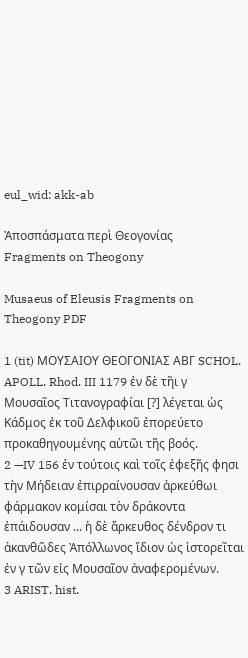eul_wid: akk-ab

Ἀποσπάσματα περὶ Θεογονίας
Fragments on Theogony

Musaeus of Eleusis Fragments on Theogony PDF

1 (tit) ΜΟΥΣΑΙΟΥ ΘΕΟΓΟΝΙΑΣ ΑΒΓ SCHOL. APOLL. Rhod. III 1179 ἐν δὲ τῆι γ Μουσαῖος Τιτανογραφίαι [?] λέγεται ὡς Κάδμος ἐκ τοῦ Δελφικοῦ ἐπορεύετο προκαθηγουμένης αὐτῶι τῆς βοός.
2 —IV 156 ἐν τούτοις καὶ τοῖς ἐφεξῆς φησι τὴν Μήδειαν ἐπιρραίνουσαν ἀρκεύθωι φάρμακον κομίσαι τὸν δράκοντα ἐπάιδουσαν ... ἡ δὲ ἄρκευθος δένδρον τι ἀκανθῶδες Ἀπόλλωνος ἴδιον ὡς ἱστορεῖται ἐν γ τῶν εἰς Μουσαῖον ἀναφερομένων.
3 ARIST. hist.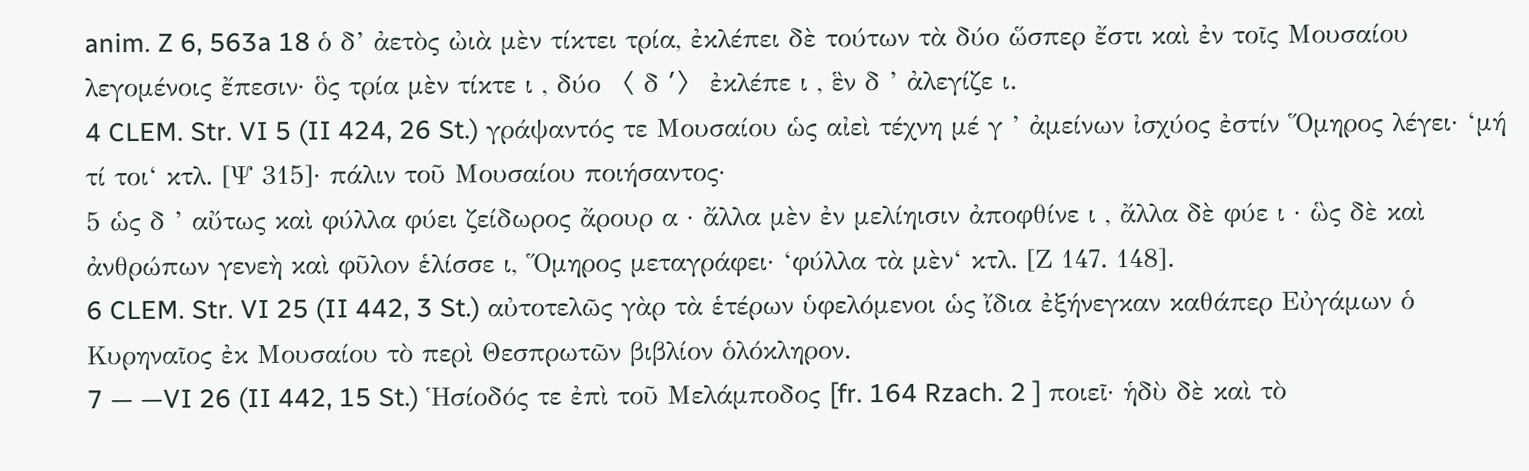anim. Z 6, 563a 18 ὁ δ’ ἀετὸς ὠιὰ μὲν τίκτει τρία, ἐκλέπει δὲ τούτων τὰ δύο ὥσπερ ἔστι καὶ ἐν τοῖς Μουσαίου λεγομένοις ἔπεσιν· ὃς τρία μὲν τίκτε ι , δύο 〈 δ ’〉 ἐκλέπε ι , ἓν δ ’ ἀλεγίζε ι.
4 CLEM. Str. VI 5 (II 424, 26 St.) γράψαντός τε Μουσαίου ὡς αἰεὶ τέχνη μέ γ ’ ἀμείνων ἰσχύος ἐστίν Ὅμηρος λέγει· ‘μή τί τοι‘ κτλ. [Ψ 315]· πάλιν τοῦ Μουσαίου ποιήσαντος·
5 ὡς δ ’ αὔτως καὶ φύλλα φύει ζείδωρος ἄρουρ α · ἄλλα μὲν ἐν μελίηισιν ἀποφθίνε ι , ἄλλα δὲ φύε ι · ὣς δὲ καὶ ἀνθρώπων γενεὴ καὶ φῦλον ἑλίσσε ι, Ὅμηρος μεταγράφει· ‘φύλλα τὰ μὲν‘ κτλ. [Ζ 147. 148].
6 CLEM. Str. VI 25 (II 442, 3 St.) αὐτοτελῶς γὰρ τὰ ἑτέρων ὑφελόμενοι ὡς ἴδια ἐξήνεγκαν καθάπερ Εὐγάμων ὁ Κυρηναῖος ἐκ Μουσαίου τὸ περὶ Θεσπρωτῶν βιβλίον ὁλόκληρον.
7 — —VI 26 (II 442, 15 St.) Ἡσίοδός τε ἐπὶ τοῦ Μελάμποδος [fr. 164 Rzach. 2 ] ποιεῖ· ἡδὺ δὲ καὶ τὸ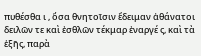πυθέσθα ι , ὅσα θνητοῖσιν ἔδειμαν ἀθάνατοι δειλῶν τε καὶ ἐσθλῶν τέκμαρ ἐναργέ ς, καὶ τὰ ἑξῆς, παρὰ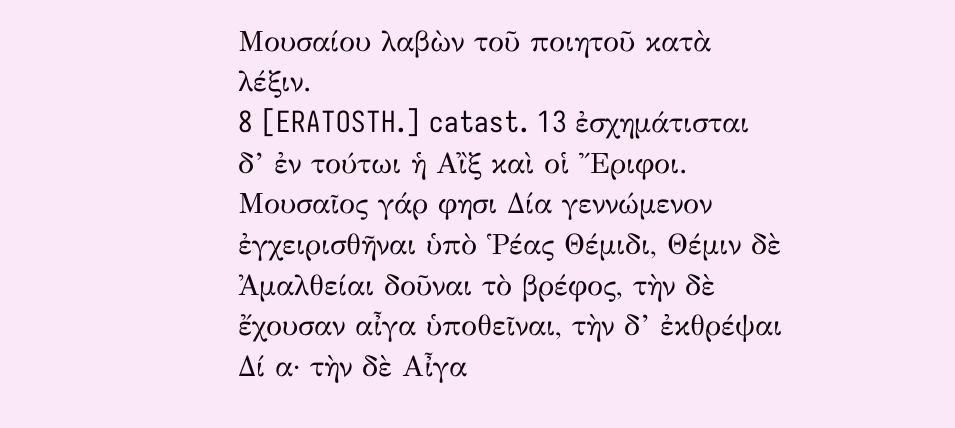Μουσαίου λαβὼν τοῦ ποιητοῦ κατὰ λέξιν.
8 [ERATOSTH.] catast. 13 ἐσχημάτισται δ’ ἐν τούτωι ἡ Αἲξ καὶ οἱ Ἔριφοι. Μουσαῖος γάρ φησι Δία γεννώμενον ἐγχειρισθῆναι ὑπὸ Ῥέας Θέμιδι, Θέμιν δὲ Ἀμαλθείαι δοῦναι τὸ βρέφος, τὴν δὲ ἔχουσαν αἶγα ὑποθεῖναι, τὴν δ’ ἐκθρέψαι Δί α· τὴν δὲ Αἶγα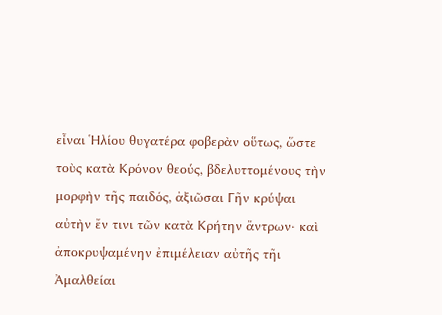εἶναι Ἡλίου θυγατέρα φοβερὰν οὕτως, ὥστε τοὺς κατὰ Κρόνον θεούς, βδελυττομένους τὴν μορφὴν τῆς παιδός, ἀξιῶσαι Γῆν κρύψαι αὐτὴν ἔν τινι τῶν κατὰ Κρήτην ἄντρων· καὶ ἀποκρυψαμένην ἐπιμέλειαν αὐτῆς τῆι Ἀμαλθείαι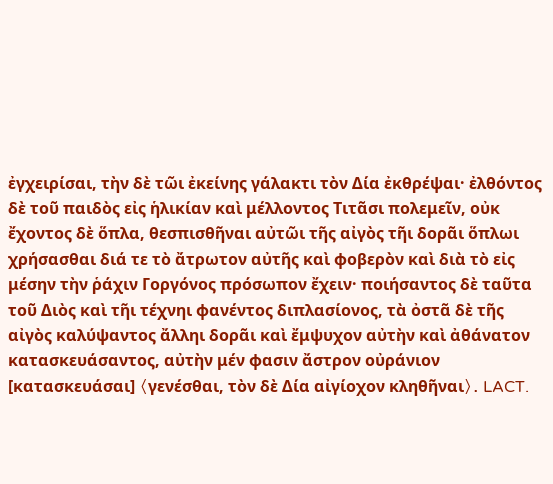ἐγχειρίσαι, τὴν δὲ τῶι ἐκείνης γάλακτι τὸν Δία ἐκθρέψαι· ἐλθόντος δὲ τοῦ παιδὸς εἰς ἡλικίαν καὶ μέλλοντος Τιτᾶσι πολεμεῖν, οὐκ ἔχοντος δὲ ὅπλα, θεσπισθῆναι αὐτῶι τῆς αἰγὸς τῆι δορᾶι ὅπλωι χρήσασθαι διά τε τὸ ἄτρωτον αὐτῆς καὶ φοβερὸν καὶ διὰ τὸ εἰς μέσην τὴν ῥάχιν Γοργόνος πρόσωπον ἔχειν· ποιήσαντος δὲ ταῦτα τοῦ Διὸς καὶ τῆι τέχνηι φανέντος διπλασίονος, τὰ ὀστᾶ δὲ τῆς αἰγὸς καλύψαντος ἄλληι δορᾶι καὶ ἔμψυχον αὐτὴν καὶ ἀθάνατον κατασκευάσαντος, αὐτὴν μέν φασιν ἄστρον οὐράνιον [κατασκευάσαι] 〈γενέσθαι, τὸν δὲ Δία αἰγίοχον κληθῆναι〉. LACT.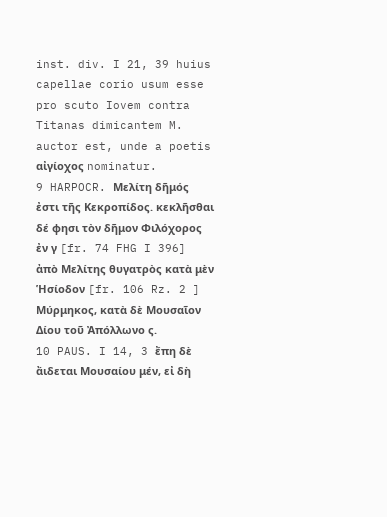inst. div. I 21, 39 huius capellae corio usum esse pro scuto Iovem contra Titanas dimicantem M. auctor est, unde a poetis αἰγίοχος nominatur.
9 HARPOCR. Μελίτη δῆμός ἐστι τῆς Κεκροπίδος. κεκλῆσθαι δέ φησι τὸν δῆμον Φιλόχορος ἐν γ [fr. 74 FHG I 396] ἀπὸ Μελίτης θυγατρὸς κατὰ μὲν Ἡσίοδον [fr. 106 Rz. 2 ] Μύρμηκος, κατὰ δὲ Μουσαῖον Δίου τοῦ Ἀπόλλωνο ς.
10 PAUS. I 14, 3 ἔπη δὲ ἄιδεται Μουσαίου μέν, εἰ δὴ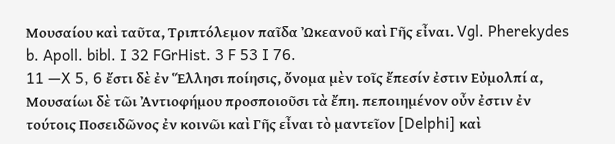Μουσαίου καὶ ταῦτα, Τριπτόλεμον παῖδα Ὠκεανοῦ καὶ Γῆς εἶναι. Vgl. Pherekydes b. Apoll. bibl. I 32 FGrHist. 3 F 53 I 76.
11 —X 5, 6 ἔστι δὲ ἐν Ἕλλησι ποίησις, ὄνομα μὲν τοῖς ἔπεσίν ἐστιν Εὐμολπί α, Μουσαίωι δὲ τῶι Ἀντιοφήμου προσποιοῦσι τὰ ἔπη. πεποιημένον οὖν ἐστιν ἐν τούτοις Ποσειδῶνος ἐν κοινῶι καὶ Γῆς εἶναι τὸ μαντεῖον [Delphi] καὶ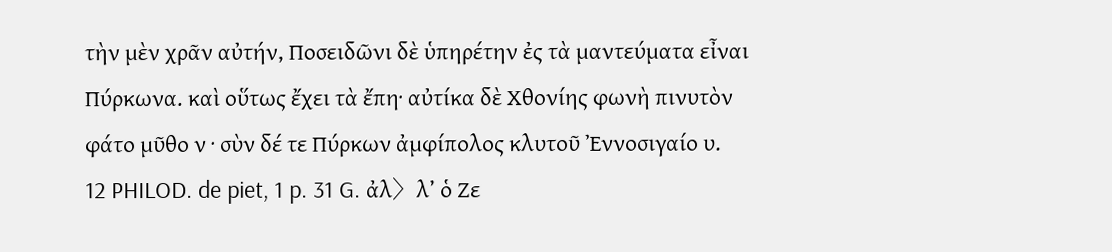τὴν μὲν χρᾶν αὐτήν, Ποσειδῶνι δὲ ὑπηρέτην ἐς τὰ μαντεύματα εἶναι Πύρκωνα. καὶ οὕτως ἔχει τὰ ἔπη· αὐτίκα δὲ Χθονίης φωνὴ πινυτὸν φάτο μῦθο ν · σὺν δέ τε Πύρκων ἀμφίπολος κλυτοῦ Ἐννοσιγαίο υ.
12 PHILOD. de piet, 1 p. 31 G. ἀλ〉λ’ ὁ Ζε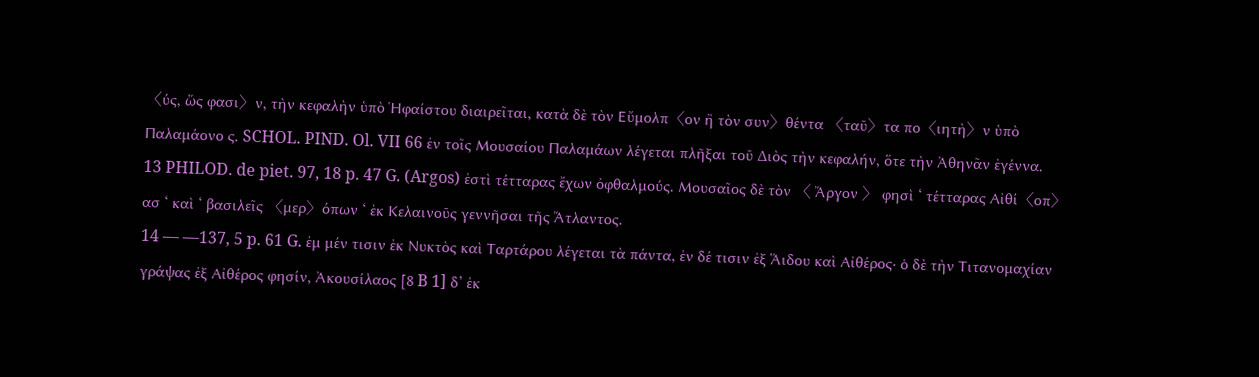〈ύς, ὥς φασι〉ν, τὴν κεφαλὴν ὑπὸ Ἡφαίστου διαιρεῖται, κατὰ δὲ τὸν Εὔμολπ〈ον ἢ τὸν συν〉θέντα 〈ταῦ〉τα πο〈ιητὴ〉ν ὑπὸ Παλαμάονο ς. SCHOL. PIND. Ol. VII 66 ἐν τοῖς Μουσαίου Παλαμάων λέγεται πλῆξαι τοῦ Διὸς τὴν κεφαλήν, ὅτε τὴν Ἀθηνᾶν ἐγέννα.
13 PHILOD. de piet. 97, 18 p. 47 G. (Argos) ἐστὶ τέτταρας ἔχων ὀφθαλμούς. Μουσαῖος δὲ τὸν 〈 Ἄργον 〉 φησὶ ‘ τέτταρας Αἰθί〈οπ〉ασ ‘ καὶ ‘ βασιλεῖς 〈μερ〉όπων ‘ ἐκ Κελαινοῦς γεννῆσαι τῆς Ἄτλαντος.
14 — —137, 5 p. 61 G. ἐμ μέν τισιν ἐκ Νυκτὸς καὶ Ταρτάρου λέγεται τὰ πάντα, ἐν δέ τισιν ἐξ Ἅιδου καὶ Αἰθέρος· ὁ δὲ τὴν Τιτανομαχίαν γράψας ἐξ Αἰθέρος φησίν, Ἀκουσίλαος [8 B 1] δ’ ἐκ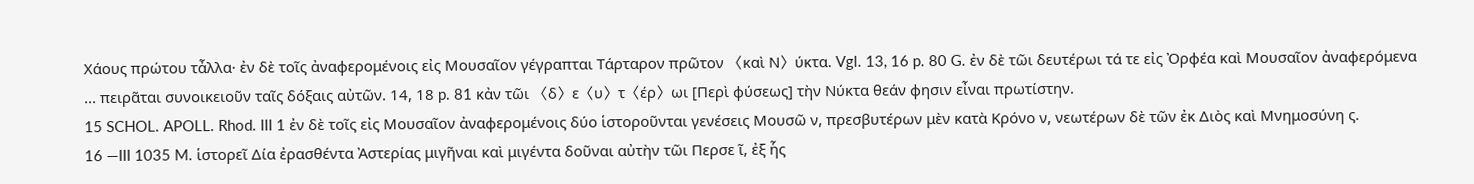Χάους πρώτου τἆλλα· ἐν δὲ τοῖς ἀναφερομένοις εἰς Μουσαῖον γέγραπται Τάρταρον πρῶτον 〈καὶ Ν〉ύκτα. Vgl. 13, 16 p. 80 G. ἐν δὲ τῶι δευτέρωι τά τε εἰς Ὀρφέα καὶ Μουσαῖον ἀναφερόμενα ... πειρᾶται συνοικειοῦν ταῖς δόξαις αὐτῶν. 14, 18 p. 81 κἀν τῶι 〈δ〉ε〈υ〉τ〈έρ〉ωι [Περὶ φύσεως] τὴν Νύκτα θεάν φησιν εἶναι πρωτίστην.
15 SCHOL. APOLL. Rhod. III 1 ἐν δὲ τοῖς εἰς Μουσαῖον ἀναφερομένοις δύο ἱστοροῦνται γενέσεις Μουσῶ ν, πρεσβυτέρων μὲν κατὰ Κρόνο ν, νεωτέρων δὲ τῶν ἐκ Διὸς καὶ Μνημοσύνη ς.
16 —III 1035 M. ἱστορεῖ Δία ἐρασθέντα Ἀστερίας μιγῆναι καὶ μιγέντα δοῦναι αὐτὴν τῶι Περσε ῖ, ἐξ ἧς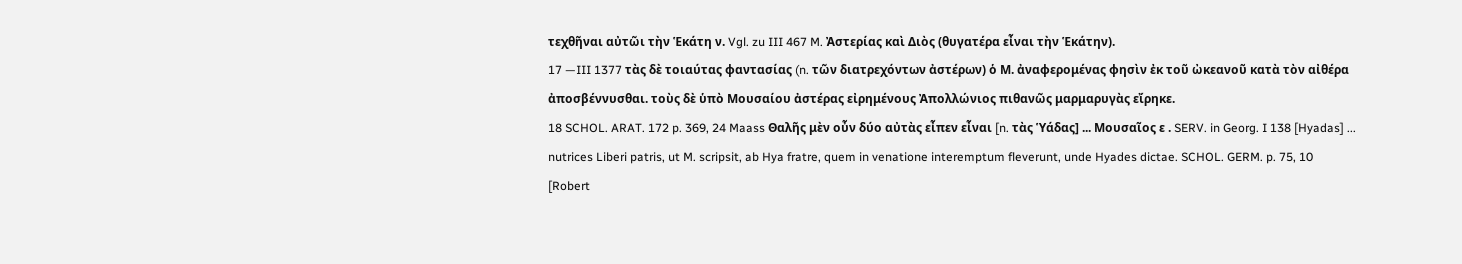τεχθῆναι αὐτῶι τὴν Ἑκάτη ν. Vgl. zu III 467 M. Ἀστερίας καὶ Διὸς (θυγατέρα εἶναι τὴν Ἑκάτην).
17 —III 1377 τὰς δὲ τοιαύτας φαντασίας (n. τῶν διατρεχόντων ἀστέρων) ὁ Μ. ἀναφερομένας φησὶν ἐκ τοῦ ὠκεανοῦ κατὰ τὸν αἰθέρα ἀποσβέννυσθαι. τοὺς δὲ ὑπὸ Μουσαίου ἀστέρας εἰρημένους Ἀπολλώνιος πιθανῶς μαρμαρυγὰς εἴρηκε.
18 SCHOL. ARAT. 172 p. 369, 24 Maass Θαλῆς μὲν οὖν δύο αὐτὰς εἶπεν εἶναι [n. τὰς Ὑάδας] ... Μουσαῖος ε . SERV. in Georg. I 138 [Hyadas] ... nutrices Liberi patris, ut M. scripsit, ab Hya fratre, quem in venatione interemptum fleverunt, unde Hyades dictae. SCHOL. GERM. p. 75, 10 [Robert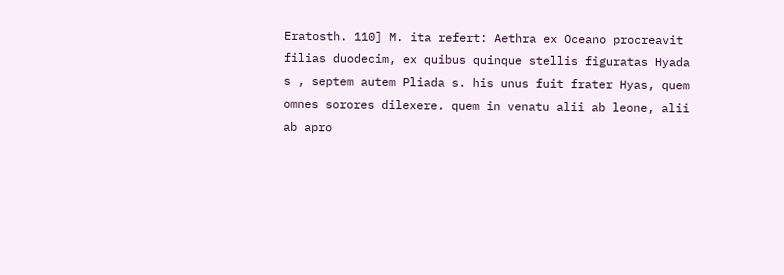Eratosth. 110] M. ita refert: Aethra ex Oceano procreavit filias duodecim, ex quibus quinque stellis figuratas Hyada s , septem autem Pliada s. his unus fuit frater Hyas, quem omnes sorores dilexere. quem in venatu alii ab leone, alii ab apro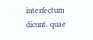interfectum dicunt. quae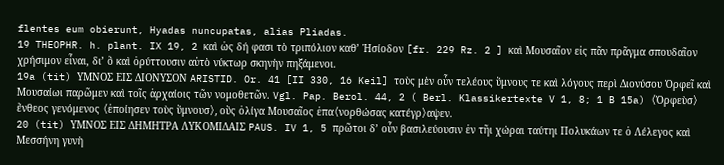flentes eum obierunt, Hyadas nuncupatas, alias Pliadas.
19 THEOPHR. h. plant. IX 19, 2 καὶ ὡς δή φασι τὸ τριπόλιον καθ’ Ἡσίοδον [fr. 229 Rz. 2 ] καὶ Μουσαῖον εἰς πᾶν πρᾶγμα σπουδαῖον χρήσιμον εἶναι, δι’ ὃ καὶ ὀρύττουσιν αὐτὸ νύκτωρ σκηνὴν πηξάμενοι.
19a (tit) ΥΜΝΟΣ ΕΙΣ ΔΙΟΝΥΣΟΝ ARISTID. Or. 41 [II 330, 16 Keil] τοὺς μὲν οὖν τελέους ὕμνους τε καὶ λόγους περὶ Διονύσου Ὀρφεῖ καὶ Μουσαίωι παρῶμεν καὶ τοῖς ἀρχαίοις τῶν νομοθετῶν. Vgl. Pap. Berol. 44, 2 ( Berl. Klassikertexte V 1, 8; 1 B 15a) 〈Ὀρφεὺσ〉 ἔνθεος γενόμενος 〈ἐποίησεν τοὺς ὕμνουσ〉, οὓς ὀλίγα Μουσαῖος ἐπα〈νορθώσας κατέγρ〉αψεν.
20 (tit) ΥΜΝΟΣ ΕΙΣ ΔΗΜΗΤΡΑ ΛΥΚΟΜΙΔΑΙΣ PAUS. IV 1, 5 πρῶτοι δ’ οὖν βασιλεύουσιν ἐν τῆι χώραι ταύτηι Πολυκάων τε ὁ Λέλεγος καὶ Μεσσήνη γυνὴ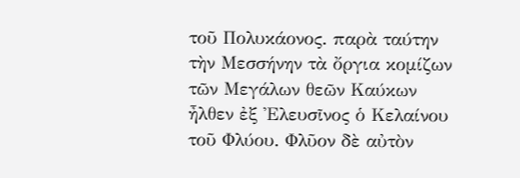τοῦ Πολυκάονος. παρὰ ταύτην τὴν Μεσσήνην τὰ ὄργια κομίζων τῶν Μεγάλων θεῶν Καύκων ἦλθεν ἐξ Ἐλευσῖνος ὁ Κελαίνου τοῦ Φλύου. Φλῦον δὲ αὐτὸν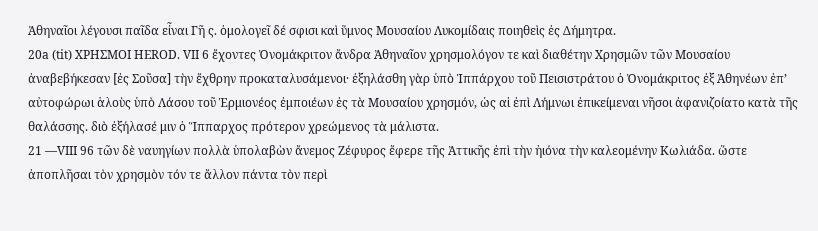Ἀθηναῖοι λέγουσι παῖδα εἶναι Γῆ ς. ὁμολογεῖ δέ σφισι καὶ ὕμνος Μουσαίου Λυκομίδαις ποιηθεὶς ἐς Δήμητρα.
20a (tit) ΧΡΗΣΜΟΙ HEROD. VII 6 ἔχοντες Ὀνομάκριτον ἄνδρα Ἀθηναῖον χρησμολόγον τε καὶ διαθέτην Χρησμῶν τῶν Μουσαίου ἀναβεβήκεσαν [ἐς Σοῦσα] τὴν ἔχθρην προκαταλυσάμενοι· ἐξηλάσθη γὰρ ὑπὸ Ἱππάρχου τοῦ Πεισιστράτου ὁ Ὀνομάκριτος ἐξ Ἀθηνέων ἐπ’ αὐτοφώρωι ἁλοὺς ὑπὸ Λάσου τοῦ Ἑρμιονέος ἐμποιέων ἐς τὰ Μουσαίου χρησμόν, ὡς αἱ ἐπὶ Λήμνωι ἐπικείμεναι νῆσοι ἀφανιζοίατο κατὰ τῆς θαλάσσης. διὸ ἐξήλασέ μιν ὁ Ἵππαρχος πρότερον χρεώμενος τὰ μάλιστα.
21 —VIII 96 τῶν δὲ ναυηγίων πολλὰ ὑπολαβὼν ἄνεμος Ζέφυρος ἔφερε τῆς Ἀττικῆς ἐπὶ τὴν ἠιόνα τὴν καλεομένην Κωλιάδα. ὥστε ἀποπλῆσαι τὸν χρησμὸν τόν τε ἄλλον πάντα τὸν περὶ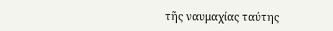τῆς ναυμαχίας ταύτης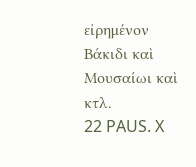εἰρημένον Βάκιδι καὶ Μουσαίωι καὶ κτλ.
22 PAUS. X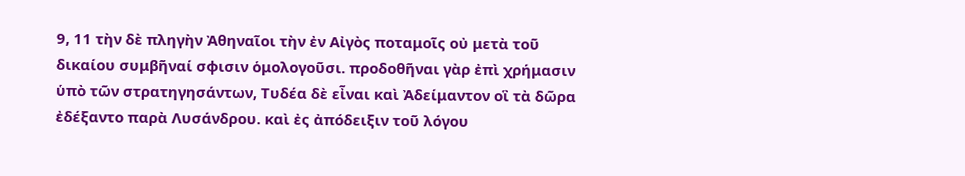9, 11 τὴν δὲ πληγὴν Ἀθηναῖοι τὴν ἐν Αἰγὸς ποταμοῖς οὐ μετὰ τοῦ δικαίου συμβῆναί σφισιν ὁμολογοῦσι. προδοθῆναι γὰρ ἐπὶ χρήμασιν ὑπὸ τῶν στρατηγησάντων, Τυδέα δὲ εἶναι καὶ Ἀδείμαντον οἳ τὰ δῶρα ἐδέξαντο παρὰ Λυσάνδρου. καὶ ἐς ἀπόδειξιν τοῦ λόγου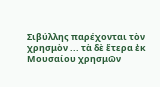Σιβύλλης παρέχονται τὸν χρησμὸν ... τὰ δὲ ἕτερα ἐκ Μουσαίου χρησμῶν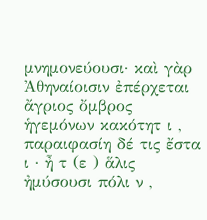μνημονεύουσι· καὶ γὰρ Ἀθηναίοισιν ἐπέρχεται ἄγριος ὄμβρος ἡγεμόνων κακότητ ι , παραιφασίη δέ τις ἔστα ι · ἦ τ (ε ) ἅλις ἠμύσουσι πόλι ν ,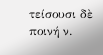τείσουσι δὲ ποινή ν.